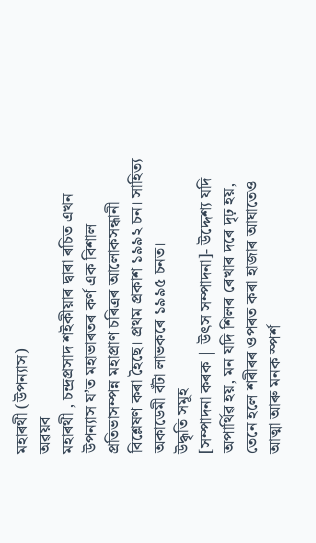মহাৰথী (উপন্যাস)
অৱয়ব
মহাৰথী , চন্দ্ৰপ্ৰসাদ শইকীয়াৰ দ্বাৰা ৰচিত এখন উপন্যাস য’ত মহাভাৰতৰ কৰ্ণ এক বিশাল প্ৰতিভাসম্পন্ন মহাপ্ৰাণ চৰিত্ৰৰ আলোকসন্ধানী বিশ্লেষণ কৰা হৈছে। প্ৰথম প্ৰকাশ ১৯৯২ চন। সাহিত্য অকাডেমী বঁটা লাভকৰে ১৯৯৫ চনত।
উদ্ধৃতি সমূহ
[সম্পাদনা কৰক | উৎস সম্পাদনা]- উদ্দেশ্য যদি অপাৰ্থিৱ হয়, মন যদি শিলৰ ৰেখাৰ দৰে দৃঢ় হয়, তেনে হলে শৰীৰৰ ওপৰত কৰা হাজাৰ আঘাতেও আত্মা আৰু মনক স্পৰ্শ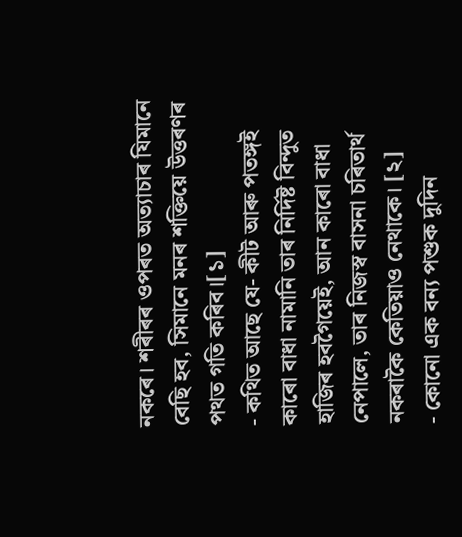নকৰে। শৰীৰৰ ওপৰত অত্যাচাৰ যিমানে বেছি হব, সিমানে মনৰ শক্তিয়ে উত্তৰণৰ পথত গতি কৰিব।[১]
- কথিত আছে যে- কীট আৰু পতঙ্গই কাৰো বাধা নামানি তাৰ নিৰ্দিষ্ট বিন্দুত হাজিৰ হবগৈয়েই, আন কাৰো বাধা নেপালে, তাৰ নিজস্ব বাসনা চৰিতাৰ্থ নকৰাকৈ কেতিয়াও নেথাকে। [২]
- কোনো এক বন্য পশুক দুদিন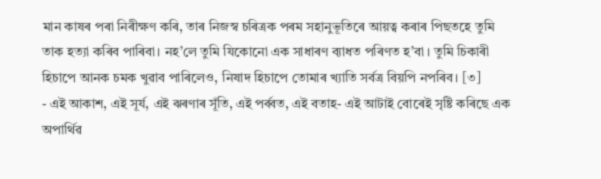মান কাষৰ পৰা নিৰীক্ষণ কৰি, তাৰ নিজস্ব চৰিত্ৰক পৰম সহানুভূতিৰে আয়ত্ব কৰাৰ পিছতহে তুমি তাক হত্যা কৰিব পাৰিবা। নহ’লে তুমি যিকোনো এক সাধাৰণ ব্যাধত পৰিণত হ’বা । তুমি চিকাৰী হিচাপে আনক চমক খুৱাব পাৰিলেও, নিষাদ হিচাপে তোমাৰ খ্যাতি সৰ্বত্ৰ বিয়পি নপৰিব। [৩]
- এই আকাশ, এই সূৰ্য, এই ঝৰণাৰ সূঁতি, এই পৰ্ব্বত, এই বতাহ- এই আটাই বোৰেই সৃষ্টি কৰিছে এক অপাৰ্থিৱ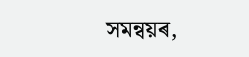সমন্বয়ৰ,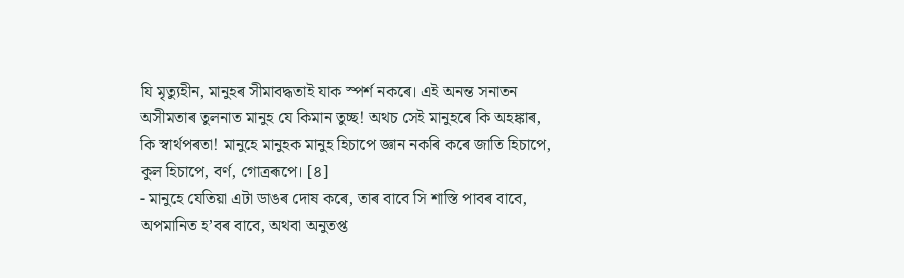যি মৃত্যুহীন, মানুহৰ সীমাবদ্ধতাই যাক স্পৰ্শ নকৰে। এই অনন্ত সনাতন অসীমতাৰ তুলনাত মানুহ যে কিমান তুচ্ছ! অথচ সেই মানুহৰে কি অহঙ্কাৰ, কি স্বাৰ্থপৰতা! মানুহে মানুহক মানুহ হিচাপে জ্ঞান নকৰি কৰে জাতি হিচাপে, কুল হিচাপে, বৰ্ণ, গোত্ৰৰূপে। [৪]
- মানুহে যেতিয়া এটা ডাঙৰ দোষ কৰে, তাৰ বাবে সি শাস্তি পাবৰ বাবে, অপমানিত হ’বৰ বাবে, অথবা অনুতপ্ত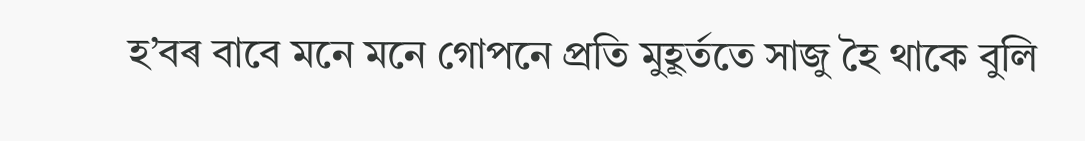হ’বৰ বাবে মনে মনে গোপনে প্ৰতি মুহূৰ্ততে সাজু হৈ থাকে বুলি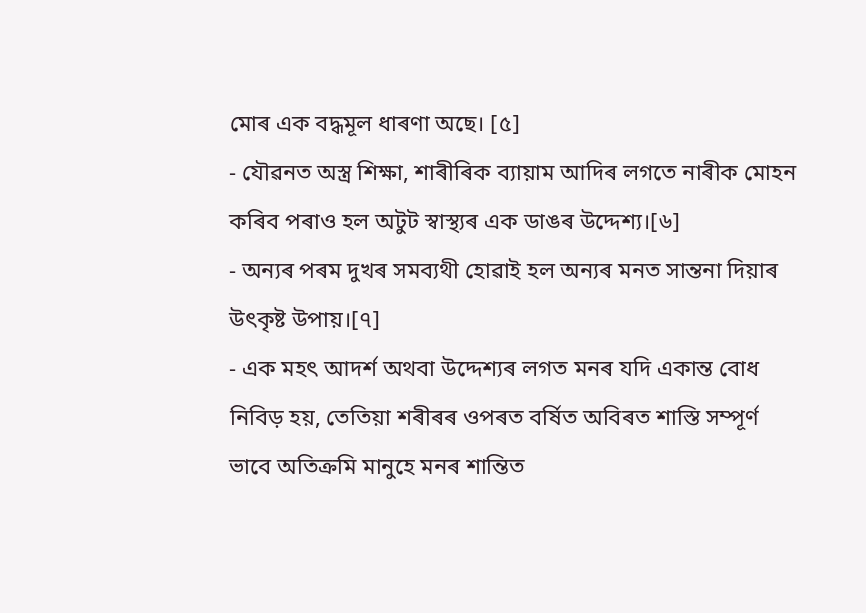মোৰ এক বদ্ধমূল ধাৰণা অছে। [৫]
- যৌৱনত অস্ত্ৰ শিক্ষা, শাৰীৰিক ব্যায়াম আদিৰ লগতে নাৰীক মোহন কৰিব পৰাও হল অটুট স্বাস্থ্যৰ এক ডাঙৰ উদ্দেশ্য।[৬]
- অন্যৰ পৰম দুখৰ সমব্যথী হোৱাই হল অন্যৰ মনত সান্তনা দিয়াৰ উৎকৃষ্ট উপায়।[৭]
- এক মহৎ আদৰ্শ অথবা উদ্দেশ্যৰ লগত মনৰ যদি একান্ত বোধ নিবিড় হয়, তেতিয়া শৰীৰৰ ওপৰত বৰ্ষিত অবিৰত শাস্তি সম্পূৰ্ণ ভাবে অতিক্ৰমি মানুহে মনৰ শান্তিত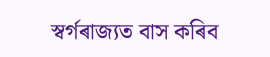স্বৰ্গৰাজ্যত বাস কৰিব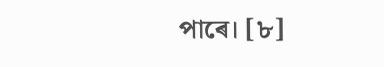পাৰে। [৮]